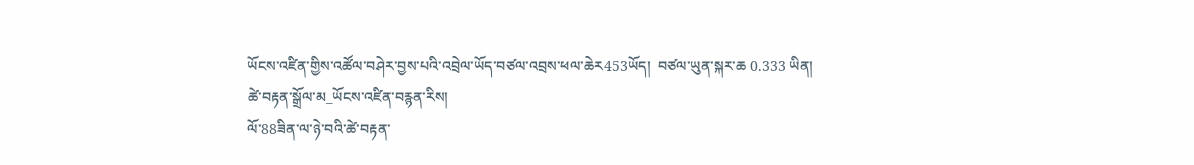ཡོངས་འཛིན་གྱིས་འཚོལ་བཤེར་བྱས་པའི་འབྲེལ་ཡོད་བཙལ་འབྲས་ཕལ་ཆེར453ཡོད།  བཙལ་ཡུན་སྐར་ཆ 0.333 ཡིན།
ཚེ་བརྟན་སྒྲོལ་མ_ཡོངས་འཛིན་བརྙན་རིས།
ལོ་88ཟིན་ལ་ཉེ་བའི་ཚེ་བརྟན་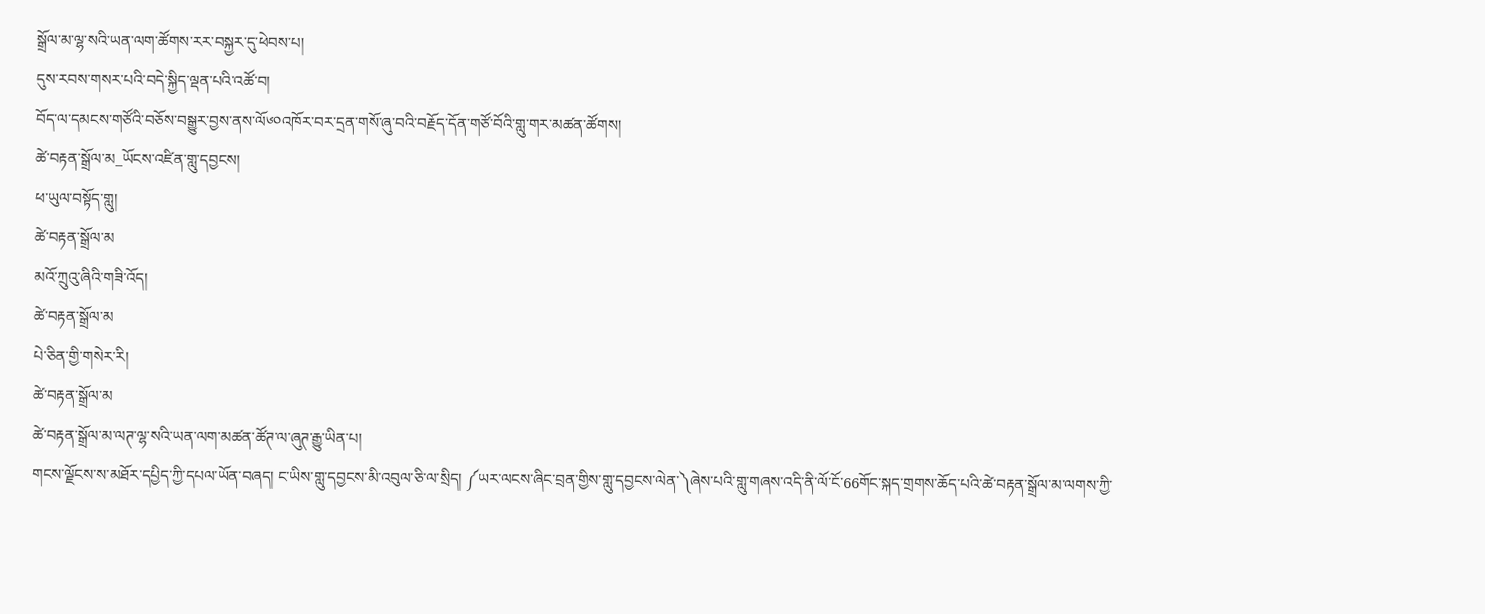སྒྲོལ་མ་ལྷ་སའི་ཡན་ལག་ཚོགས་རར་བསྐྱར་དུ་ཕེབས་པ།
དུས་རབས་གསར་པའི་བདེ་སྐྱིད་ལྡན་པའི་འཚོ་བ།
བོད་ལ་དམངས་གཙོའི་བཅོས་བསྒྱུར་བྱས་ནས་ལོ༦༠འཁོར་བར་དྲན་གསོ་ཞུ་བའི་བརྗོད་དོན་གཙོ་བོའི་གླུ་གར་མཚན་ཚོགས།
ཚེ་བརྟན་སྒྲོལ་མ_ཡོངས་འཛིན་གླུ་དབྱངས།
ཕ་ཡུལ་བསྟོད་གླུ།
ཚེ་བརྟན་སྒྲོལ་མ
མའོ་ཀྲུའུ་ཞིའི་གཟི་འོད།
ཚེ་བརྟན་སྒྲོལ་མ
པེ་ཅིན་གྱི་གསེར་རི།
ཚེ་བརྟན་སྒྲོལ་མ
ཚེ་བརྟན་སྒྲོལ་མ་ལཊ་ལྷ་སའི་ཡན་ལག་མཚན་ཚོཊ་ལ་ཞུཊ་རྒྱུ་ཡིན་པ།
གངས་ལྗོངས་ས་མཐོར་དཔྱིད་ཀྱི་དཔལ་ཡོན་བཞད། ང་ཡིས་གླུ་དབྱངས་མི་འབུལ་ཅི་ལ་སྲིད། ༼ཡར་ལངས་ཞིང་བྲན་གྱིས་གླུ་དབྱངས་ལེན་༽ཞེས་པའི་གླུ་གཞས་འདི་ནི་ལོ་ངོ་66གོང་སྐད་གྲགས་ཆོད་པའི་ཚེ་བརྟན་སྒྲོལ་མ་ལགས་ཀྱི་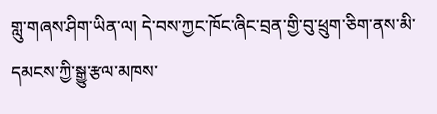གླུ་གཞས་ཤིག་ཡིན་ལ། དེ་བས་ཀྱང་ཁོང་ཞིང་བྲན་གྱི་བུ་ཕྲུག་ཅིག་ནས་མི་དམངས་ཀྱི་སྒྱུ་རྩལ་མཁས་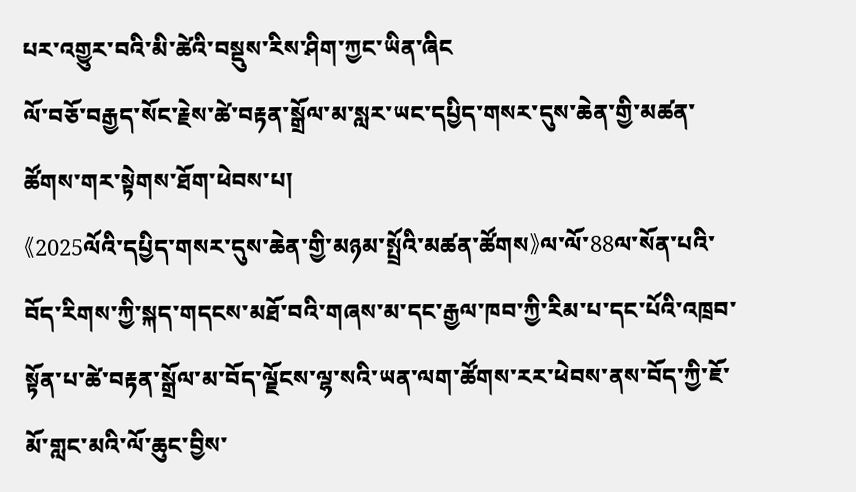པར་འགྱུར་བའི་མི་ཚེའི་བསྡུས་རིས་ཤིག་ཀྱང་ཡིན་ཞིང
ལོ་བཅོ་བརྒྱད་སོང་རྗེས་ཚེ་བརྟན་སྒྲོལ་མ་སླར་ཡང་དཔྱིད་གསར་དུས་ཆེན་གྱི་མཚན་ཚོགས་གར་སྟེགས་ཐོག་ཕེབས་པ།
《2025ལོའི་དཔྱིད་གསར་དུས་ཆེན་གྱི་མཉམ་སྤྲོའི་མཚན་ཚོགས》ལ་ལོ་88ལ་སོན་པའི་བོད་རིགས་ཀྱི་སྐད་གདངས་མཐོ་བའི་གཞས་མ་དང་རྒྱལ་ཁབ་ཀྱི་རིམ་པ་དང་པོའི་འཁྲབ་སྟོན་པ་ཚེ་བརྟན་སྒྲོལ་མ་བོད་ལྗོངས་ལྷ་སའི་ཡན་ལག་ཚོགས་རར་ཕེབས་ནས་བོད་ཀྱི་ཇོ་མོ་གླང་མའི་ལོ་ཆུང་བྱིས་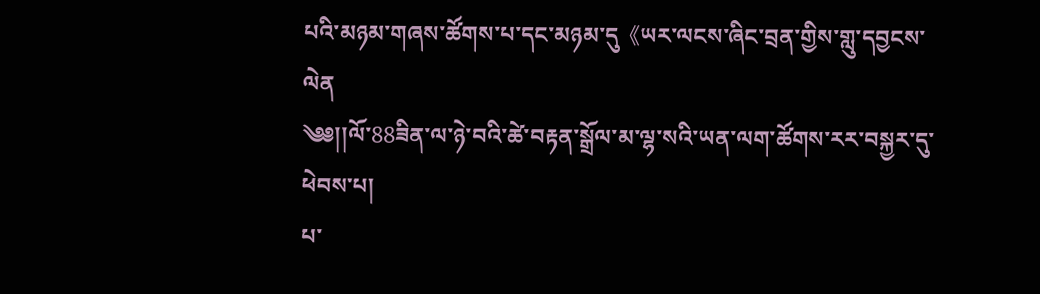པའི་མཉམ་གཞས་ཚོགས་པ་དང་མཉམ་དུ《ཡར་ལངས་ཞིང་བྲན་གྱིས་གླུ་དབྱངས་ལེན
༄༅།།ལོ་88ཟིན་ལ་ཉེ་བའི་ཚེ་བརྟན་སྒྲོལ་མ་ལྷ་སའི་ཡན་ལག་ཚོགས་རར་བསྐྱར་དུ་ཕེབས་པ།
པ་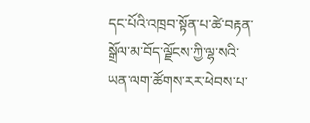དང་པོའི་འཁྲབ་སྟོན་པ་ཚེ་བརྟན་སྒྲོལ་མ་བོད་ལྗོངས་ཀྱི་ལྷ་སའི་ཡན་ལག་ཚོགས་རར་ཕེབས་པ་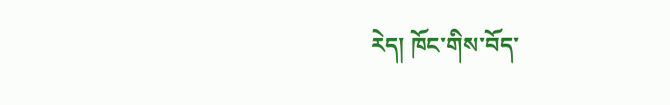རེད། ཁོང་གིས་བོད་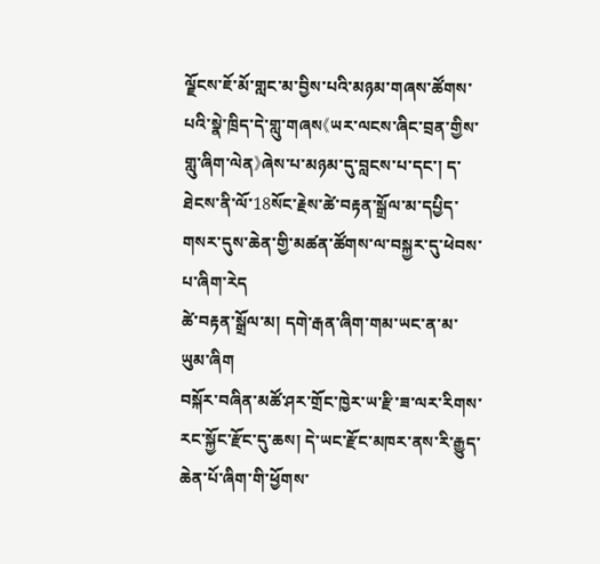ལྗོངས་ཇོ་མོ་གླང་མ་བྱིས་པའི་མཉམ་གཞས་ཚོགས་པའི་སྣེ་ཁྲིད་དེ་གླུ་གཞས《ཡར་ལངས་ཞིང་བྲན་གྱིས་གླུ་ཞིག་ལེན》ཞེས་པ་མཉམ་དུ་བླངས་པ་དང་། ད་ཐེངས་ནི་ལོ་18སོང་རྗེས་ཚེ་བརྟན་སྒྲོལ་མ་དཔྱིད་གསར་དུས་ཆེན་གྱི་མཚན་ཚོགས་ལ་བསྐྱར་དུ་ཕེབས་པ་ཞིག་རེད
ཚེ་བརྟན་སྒྲོལ་མ། དགེ་རྒན་ཞིག་གམ་ཡང་ན་མ་ཡུམ་ཞིག
བསྐོར་བཞིན་མཚོ་ཤར་གྲོང་ཁྱེར་ཡ་རྫི་ཟ་ལར་རིགས་རང་སྐྱོང་རྫོང་དུ་ཆས། དེ་ཡང་རྫོང་མཁར་ནས་རི་རྒྱུད་ཆེན་པོ་ཞིག་གི་ཕྱོགས་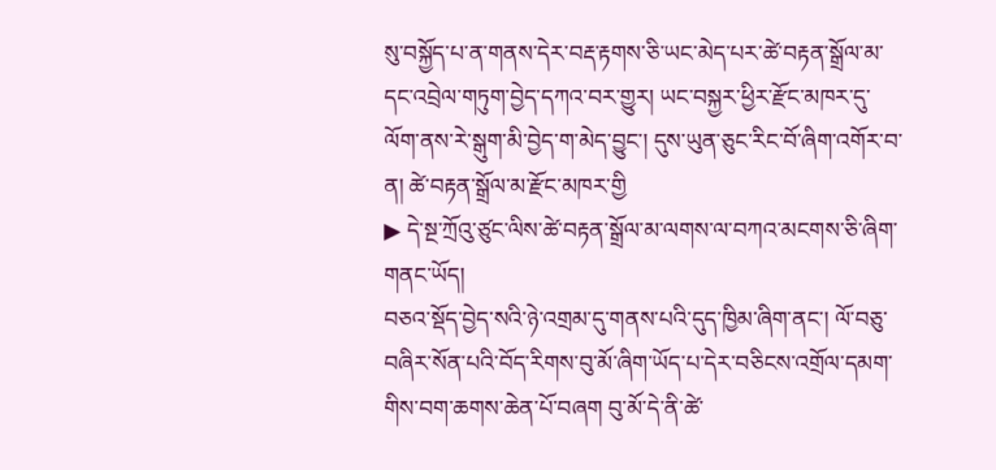སུ་བསྐྱོད་པ་ན་གནས་དེར་བརྡ་རྟགས་ཅི་ཡང་མེད་པར་ཚེ་བརྟན་སྒྲོལ་མ་དང་འབྲེལ་གཏུག་བྱེད་དཀའ་བར་གྱུར། ཡང་བསྐྱར་ཕྱིར་རྫོང་མཁར་དུ་ལོག་ནས་རེ་སྒུག་མི་བྱེད་ག་མེད་བྱུང་། དུས་ཡུན་ཅུང་རིང་བོ་ཞིག་འགོར་བ་ན། ཚེ་བརྟན་སྒྲོལ་མ་རྫོང་མཁར་གྱི
▶ དེ་སྔ་ཀྲོའུ་ཙུང་ལིས་ཚེ་བརྟན་སྒྲོལ་མ་ལགས་ལ་བཀའ་མངགས་ཅི་ཞིག་གནང་ཡོད།
བཅའ་སྡོད་བྱེད་སའི་ཉེ་འགྲམ་དུ་གནས་པའི་དུད་ཁྱིམ་ཞིག་ནང་། ལོ་བཅུ་བཞིར་སོན་པའི་བོད་རིགས་བུ་མོ་ཞིག་ཡོད་པ་དེར་བཅིངས་འགྲོལ་དམག་གིས་བག་ཆགས་ཆེན་པོ་བཞག བུ་མོ་དེ་ནི་ཚེ་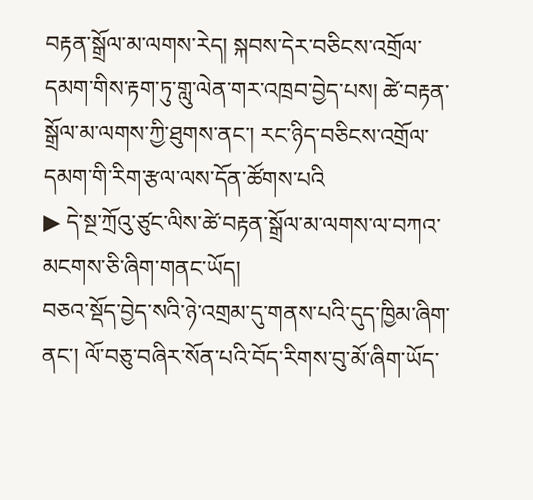བརྟན་སྒྲོལ་མ་ལགས་རེད། སྐབས་དེར་བཅིངས་འགྲོལ་དམག་གིས་རྟག་ཏུ་གླུ་ལེན་གར་འཁྲབ་བྱེད་པས། ཚེ་བརྟན་སྒྲོལ་མ་ལགས་ཀྱི་ཐུགས་ནང་། རང་ཉིད་བཅིངས་འགྲོལ་དམག་གི་རིག་རྩལ་ལས་དོན་ཚོགས་པའི
▶ དེ་སྔ་ཀྲོའུ་ཙུང་ལིས་ཚེ་བརྟན་སྒྲོལ་མ་ལགས་ལ་བཀའ་མངགས་ཅི་ཞིག་གནང་ཡོད།
བཅའ་སྡོད་བྱེད་སའི་ཉེ་འགྲམ་དུ་གནས་པའི་དུད་ཁྱིམ་ཞིག་ནང་། ལོ་བཅུ་བཞིར་སོན་པའི་བོད་རིགས་བུ་མོ་ཞིག་ཡོད་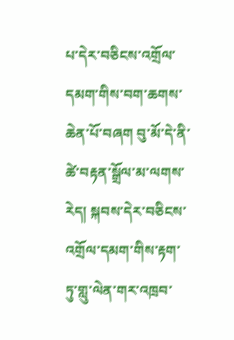པ་དེར་བཅིངས་འགྲོལ་དམག་གིས་བག་ཆགས་ཆེན་པོ་བཞག བུ་མོ་དེ་ནི་ཚེ་བརྟན་སྒྲོལ་མ་ལགས་རེད། སྐབས་དེར་བཅིངས་འགྲོལ་དམག་གིས་རྟག་ཏུ་གླུ་ལེན་གར་འཁྲབ་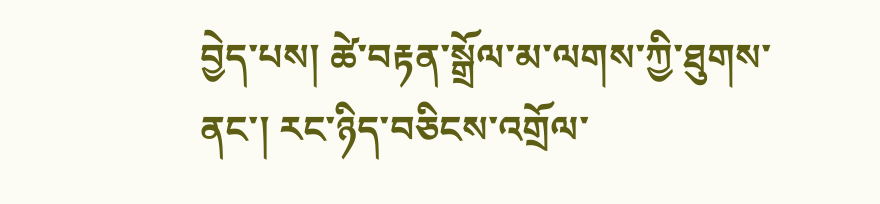བྱེད་པས། ཚེ་བརྟན་སྒྲོལ་མ་ལགས་ཀྱི་ཐུགས་ནང་། རང་ཉིད་བཅིངས་འགྲོལ་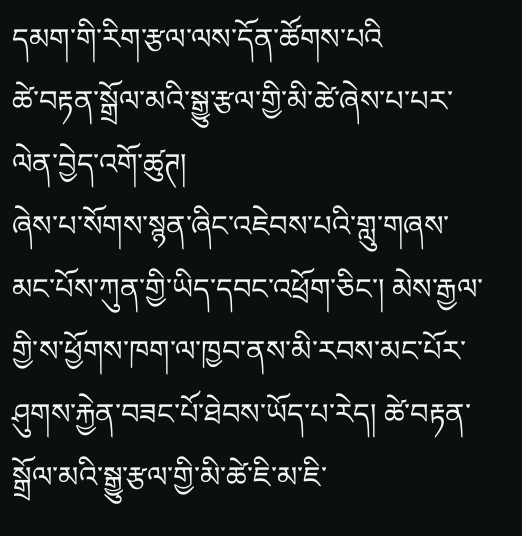དམག་གི་རིག་རྩལ་ལས་དོན་ཚོགས་པའི
ཚེ་བརྟན་སྒྲོལ་མའི་སྒྱུ་རྩལ་གྱི་མི་ཚེ་ཞེས་པ་པར་ལེན་བྱེད་འགོ་ཚུཊ།
ཞེས་པ་སོགས་སྙན་ཞིང་འཇེབས་པའི་གླུ་གཞས་མང་པོས་ཀུན་གྱི་ཡིད་དབང་འཕྲོག་ཅིང་། མེས་རྒྱལ་གྱི་ས་ཕྱོགས་ཁག་ལ་ཁྱབ་ནས་མི་རབས་མང་པོར་ཤུགས་རྐྱེན་བཟང་པོ་ཐེབས་ཡོད་པ་རེད། ཚེ་བརྟན་སྒྲོལ་མའི་སྒྱུ་རྩལ་གྱི་མི་ཚེ་ཇི་མ་ཇི་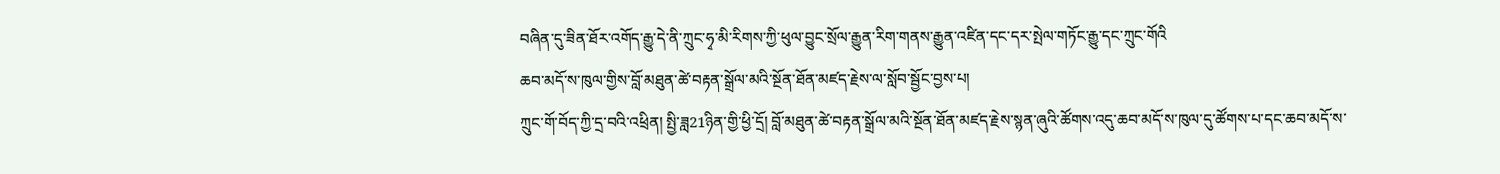བཞིན་དུ་ཟིན་ཐོར་འགོད་རྒྱུ་དེ་ནི་ཀྲུང་ཧྭ་མི་རིགས་ཀྱི་ཕུལ་བྱུང་སྲོལ་རྒྱུན་རིག་གནས་རྒྱུན་འཛིན་དང་དར་སྤེལ་གཏོང་རྒྱུ་དང་ཀྲུང་གོའི
ཆབ་མདོ་ས་ཁུལ་གྱིས་བློ་མཐུན་ཚེ་བརྟན་སྒྲོལ་མའི་སྔོན་ཐོན་མཛད་རྗེས་ལ་སློབ་སྦྱོང་བྱས་པ།
ཀྲུང་གོ་བོད་ཀྱི་དྲ་བའི་འཕྲིན། སྤྱི་ཟླ21ཉིན་གྱི་ཕྱི་དྲོ། བློ་མཐུན་ཚེ་བརྟན་སྒྲོལ་མའི་སྔོན་ཐོན་མཛད་རྗེས་སྙན་ཞུའི་ཚོགས་འདུ་ཆབ་མདོ་ས་ཁུལ་དུ་ཚོགས་པ་དང་ཆབ་མདོ་ས་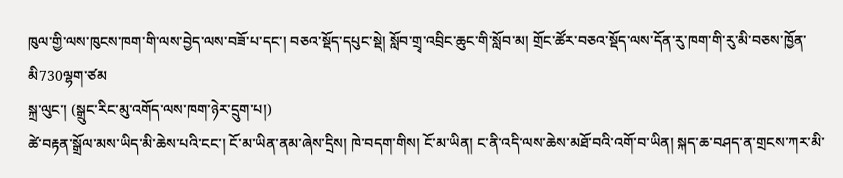ཁུལ་གྱི་ལས་ཁུངས་ཁག་གི་ལས་བྱེད་ལས་བཟོ་པ་དང་། བཅའ་སྡོད་དཔུང་སྡེ། སློབ་གྲྭ་འབྲིང་ཆུང་གི་སློབ་མ། གྲོང་ཚོར་བཅའ་སྡོད་ལས་དོན་རུ་ཁག་གི་རུ་མི་བཅས་ཁྱོན་མི730ལྷག་ཙམ
སྐྲ་ལུང་། (སྒྲུང་རིང་མུ་འགོད་ལས་ཁག་ཉེར་དྲུག་པ།)
ཚེ་བརྟན་སྒྲོལ་མས་ཡིད་མི་ཆེས་པའི་ངང་། ངོ་མ་ཡིན་ནམ་ཞེས་དྲིས། ཁེ་བདག་གིས། ངོ་མ་ཡིན། ང་ནི་འདི་ལས་ཆེས་མཐོ་བའི་འགོ་བ་ཡིན། སྐད་ཆ་བཤད་ན་གྲངས་ཀར་མི་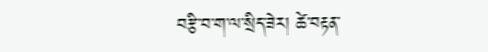བརྩི་བ་ག་ལ་སྲིད་ཟེར། ཚེ་བརྟན་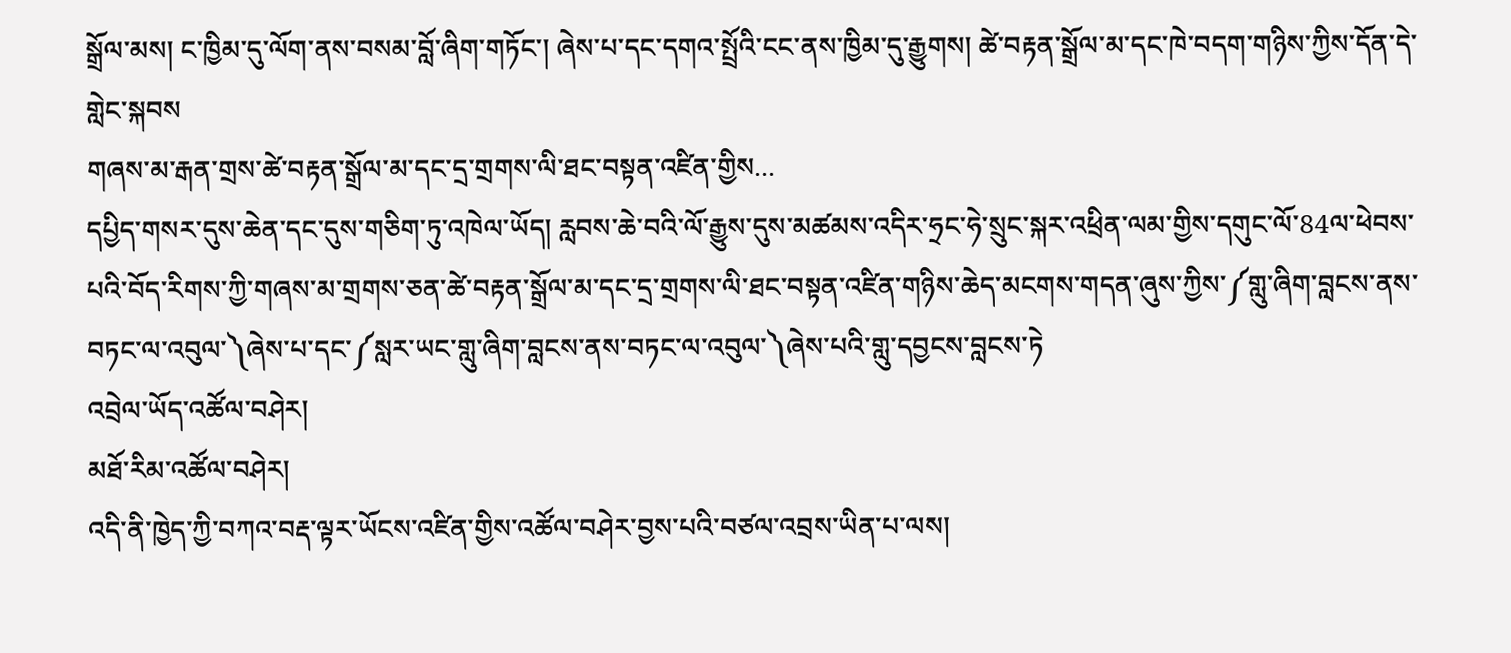སྒྲོལ་མས། ང་ཁྱིམ་དུ་ལོག་ནས་བསམ་བློ་ཞིག་གཏོང་། ཞེས་པ་དང་དགའ་སྤྲོའི་ངང་ནས་ཁྱིམ་དུ་རྒྱུགས། ཚེ་བརྟན་སྒྲོལ་མ་དང་ཁེ་བདག་གཉིས་ཀྱིས་དོན་དེ་གླེང་སྐབས
གཞས་མ་རྒན་གྲས་ཚེ་བརྟན་སྒྲོལ་མ་དང་དྲ་གྲགས་ལི་ཐང་བསྟན་འཛིན་གྱིས...
དཔྱིད་གསར་དུས་ཆེན་དང་དུས་གཅིག་ཏུ་འཁེལ་ཡོད། རླབས་ཆེ་བའི་ལོ་རྒྱུས་དུས་མཚམས་འདིར་ཧྲང་ཧེ་སྲུང་སྐར་འཕྲིན་ལམ་གྱིས་དགུང་ལོ་84ལ་ཕེབས་པའི་བོད་རིགས་ཀྱི་གཞས་མ་གྲགས་ཅན་ཚེ་བརྟན་སྒྲོལ་མ་དང་དྲ་གྲགས་ལི་ཐང་བསྟན་འཛིན་གཉིས་ཆེད་མངགས་གདན་ཞུས་ཀྱིས་༼གླུ་ཞིག་བླངས་ནས་བཏང་ལ་འབུལ་༽ཞེས་པ་དང་༼སླར་ཡང་གླུ་ཞིག་བླངས་ནས་བཏང་ལ་འབུལ་༽ཞེས་པའི་གླུ་དབྱངས་བླངས་ཏེ
འབྲེལ་ཡོད་འཚོལ་བཤེར།
མཐོ་རིམ་འཚོལ་བཤེར།
འདི་ནི་ཁྱེད་ཀྱི་བཀའ་བརྡ་ལྟར་ཡོངས་འཛིན་གྱིས་འཚོལ་བཤེར་བྱས་པའི་བཙལ་འབྲས་ཡིན་པ་ལས།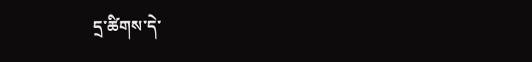དྲ་ཚིགས་དེ་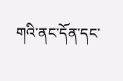གའི་ནང་དོན་དང་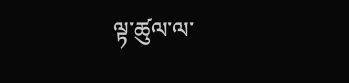ལྟ་ཚུལ་ལ་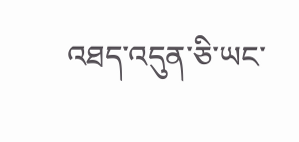འཐད་འདུན་ཅི་ཡང་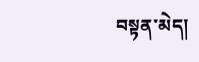བསྟན་མེད།